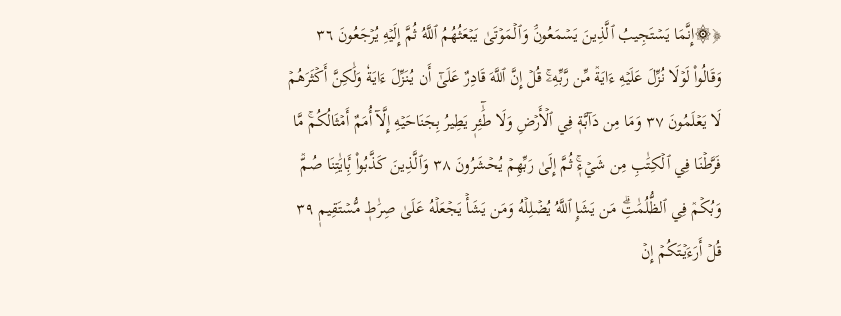﴿۞إِنَّمَا يَسۡتَجِيبُ ٱلَّذِينَ يَسۡمَعُونَۘ وَٱلۡمَوۡتَىٰ يَبۡعَثُهُمُ ٱللَّهُ ثُمَّ إِلَيۡهِ يُرۡجَعُونَ ٣٦ وَقَالُواْ لَوۡلَا نُزِّلَ عَلَيۡهِ ءَايَةٞ مِّن رَّبِّهِۦۚ قُلۡ إِنَّ ٱللَّهَ قَادِرٌ عَلَىٰٓ أَن يُنَزِّلَ ءَايَةٗ وَلَٰكِنَّ أَكۡثَرَهُمۡ لَا يَعۡلَمُونَ ٣٧ وَمَا مِن دَآبَّةٖ فِي ٱلۡأَرۡضِ وَلَا طَٰٓئِرٖ يَطِيرُ بِجَنَاحَيۡهِ إِلَّآ أُمَمٌ أَمۡثَالُكُمۚ مَّا فَرَّطۡنَا فِي ٱلۡكِتَٰبِ مِن شَيۡءٖۚ ثُمَّ إِلَىٰ رَبِّهِمۡ يُحۡشَرُونَ ٣٨ وَٱلَّذِينَ كَذَّبُواْ بَِٔايَٰتِنَا صُمّٞ وَبُكۡمٞ فِي ٱلظُّلُمَٰتِۗ مَن يَشَإِ ٱللَّهُ يُضۡلِلۡهُ وَمَن يَشَأۡ يَجۡعَلۡهُ عَلَىٰ صِرَٰطٖ مُّسۡتَقِيمٖ ٣٩ قُلۡ أَرَءَيۡتَكُمۡ إِنۡ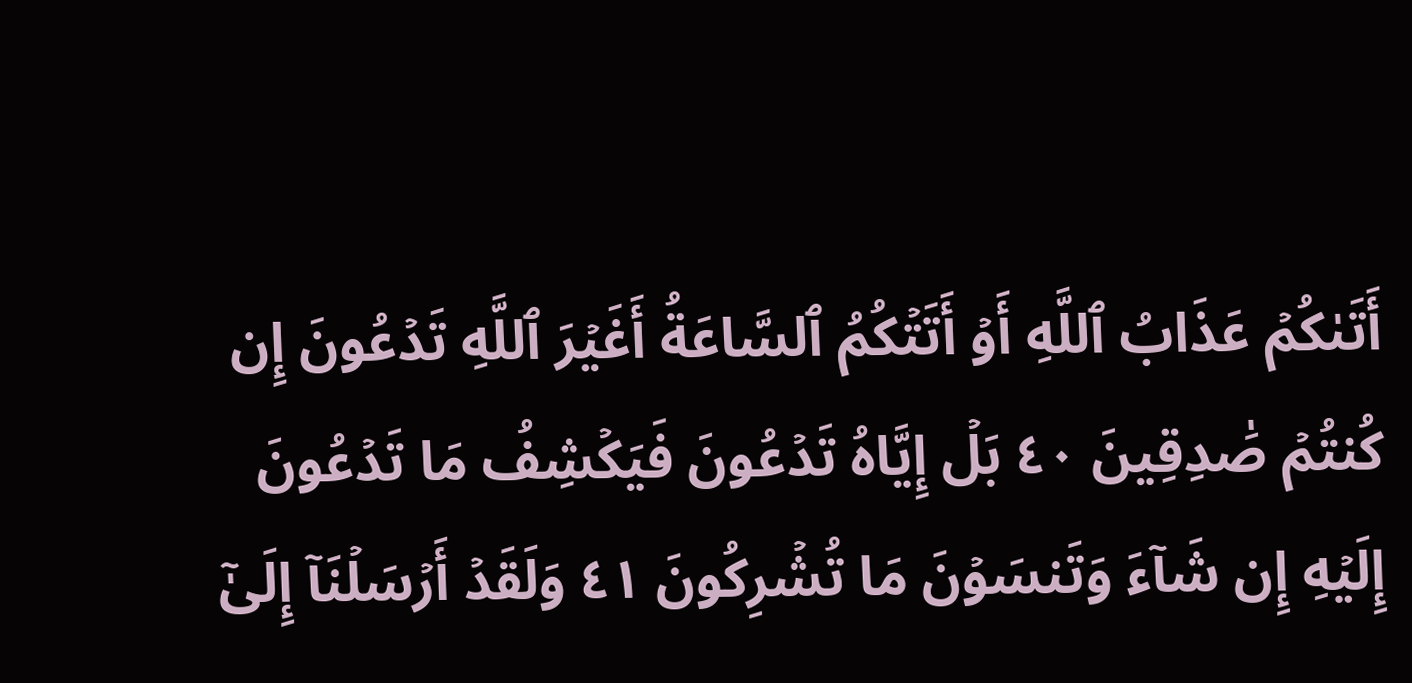أَتَىٰكُمۡ عَذَابُ ٱللَّهِ أَوۡ أَتَتۡكُمُ ٱلسَّاعَةُ أَغَيۡرَ ٱللَّهِ تَدۡعُونَ إِن كُنتُمۡ صَٰدِقِينَ ٤٠ بَلۡ إِيَّاهُ تَدۡعُونَ فَيَكۡشِفُ مَا تَدۡعُونَ إِلَيۡهِ إِن شَآءَ وَتَنسَوۡنَ مَا تُشۡرِكُونَ ٤١ وَلَقَدۡ أَرۡسَلۡنَآ إِلَىٰٓ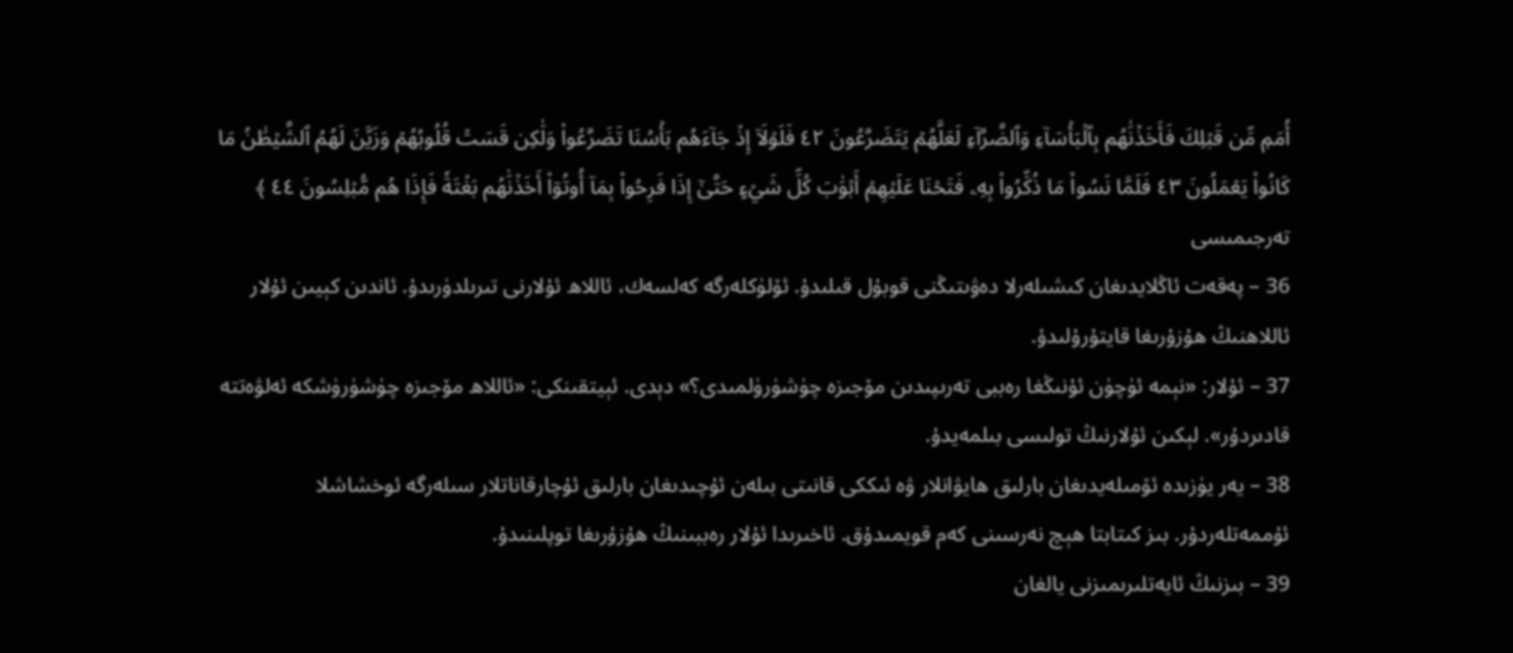أُمَمٖ مِّن قَبۡلِكَ فَأَخَذۡنَٰهُم بِٱلۡبَأۡسَآءِ وَٱلضَّرَّآءِ لَعَلَّهُمۡ يَتَضَرَّعُونَ ٤٢ فَلَوۡلَآ إِذۡ جَآءَهُم بَأۡسُنَا تَضَرَّعُواْ وَلَٰكِن قَسَتۡ قُلُوبُهُمۡ وَزَيَّنَ لَهُمُ ٱلشَّيۡطَٰنُ مَا كَانُواْ يَعۡمَلُونَ ٤٣ فَلَمَّا نَسُواْ مَا ذُكِّرُواْ بِهِۦ فَتَحۡنَا عَلَيۡهِمۡ أَبۡوَٰبَ كُلِّ شَيۡءٍ حَتَّىٰٓ إِذَا فَرِحُواْ بِمَآ أُوتُوٓاْ أَخَذۡنَٰهُم بَغۡتَةٗ فَإِذَا هُم مُّبۡلِسُونَ ٤٤ ﴾
تەرجىمىسى
36 – پەقەت ئاڭلايدىغان كىشىلەرلا دەۋىتىڭنى قوبۇل قىلىدۇ. ئۆلۈكلەرگە كەلسەك، ئاللاھ ئۇلارنى تىرىلدۈرىدۇ. ئاندىن كېيىن ئۇلار ئاللاھنىڭ ھۇزۇرىغا قايتۇرۇلىدۇ.
37 – ئۇلار: «نېمە ئۈچۈن ئۇنىڭغا رەببى تەرىپىدىن مۆجىزە چۈشۈرۈلمىدى؟» دېدى. ئېيتقىنكى: «ئاللاھ مۆجىزە چۈشۈرۈشكە ئەلۋەتتە قادىردۇر». لېكىن ئۇلارنىڭ تولىسى بىلمەيدۇ.
38 – يەر يۈزىدە ئۆمىلەيدىغان بارلىق ھايۋانلار ۋە ئىككى قانىتى بىلەن ئۇچىدىغان بارلىق ئۇچارقاناتلار سىلەرگە ئوخشاشلا ئۇممەتلەردۇر. بىز كىتابتا ھېچ نەرسىنى كەم قويمىدۇق. ئاخىرىدا ئۇلار رەببىنىڭ ھۇزۇرىغا توپلىنىدۇ.
39 – بىزنىڭ ئايەتلىرىمىزنى يالغان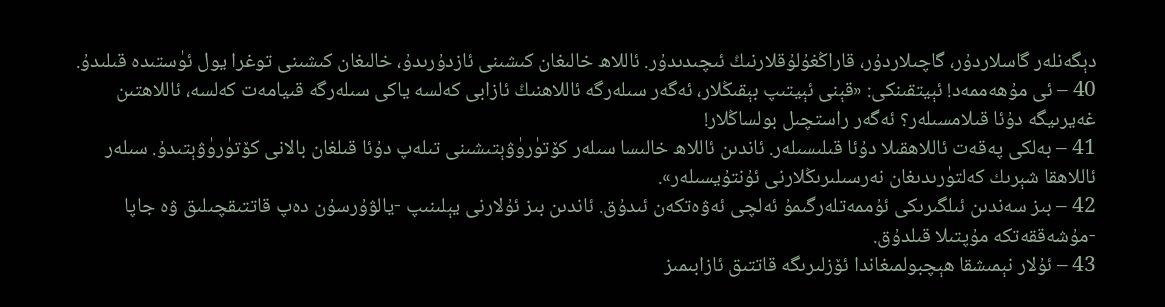دېگەنلەر گاسلاردۇر، گاچىلاردۇر، قاراڭغۇلۇقلارنىڭ ئىچىدىدۇر. ئاللاھ خالىغان كىشىنى ئازدۇرىدۇ، خالىغان كىشىنى توغرا يول ئۈستىدە قىلىدۇ.
40 – ئى مۇھەممەد! ئېيتقىنكى: «قېنى ئېيتىپ بېقىڭلار، ئەگەر سىلەرگە ئاللاھنىڭ ئازابى كەلسە ياكى سىلەرگە قىيامەت كەلسە، ئاللاھتىن غەيرىيگە دۇئا قىلامسىلەر؟ ئەگەر راستچىل بولساڭلار!
41 – بەلكى پەقەت ئاللاھقىلا دۇئا قىلىسىلەر. ئاندىن ئاللاھ خالىسا سىلەر كۆتۈرۈۋېتىشىنى تىلەپ دۇئا قىلغان بالانى كۆتۈرۈۋېتىدۇ. سىلەر ئاللاھقا شېرىك كەلتۈرىدىغان نەرسىلىرىڭلارنى ئۇنتۇيسىلەر».
42 – بىز سەندىن ئىلگىرىكى ئۇممەتلەرگىمۇ ئەلچى ئەۋەتكەن ئىدۇق. ئاندىن بىز ئۇلارنى يېلىنىپ -يالۋۇرسۇن دەپ قاتتىقچىلىق ۋە جاپا -مۇشەققەتكە مۇپتىلا قىلدۇق.
43 – ئۇلار نېمىشقا ھېچبولمىغاندا ئۆزلىرىگە قاتتىق ئازابىمىز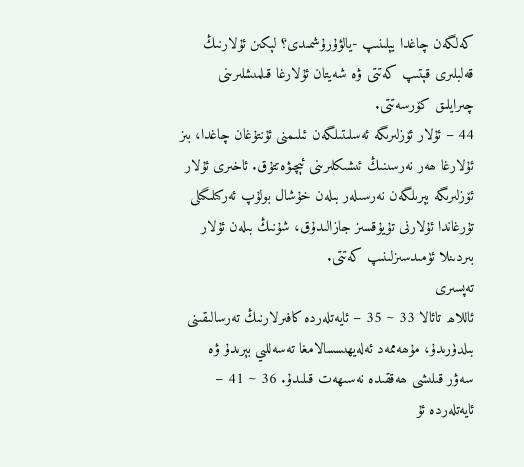كەلگەن چاغدا يېلىنىپ -يالۋۇرۇشمىدى؟ لېكىن ئۇلارنىڭ قەلبلىرى قېتىپ كەتتى ۋە شەيتان ئۇلارغا قىلمىشلىرىنى چىرايلىق كۆرسەتتى.
44 – ئۇلار ئۆزلىرىگە ئەسلىتىلگەن ئىلىمنى ئۇنتۇغان چاغدا، بىز ئۇلارغا ھەر نەرسىنىڭ ئىشىكلىرىنى ئېچىۋەتتۇق. ئاخىرى ئۇلار ئۆزلىرىگە بېرىلگەن نەرسىلەر بىلەن خۇشال بولۇپ ئەركىلىگىلى تۇرغاندا ئۇلارنى تۇيۇقسىز جازالىدۇق، شۇنىڭ بىلەن ئۇلار بىردىنلا ئۈمىدسىزلىنىپ كەتتى.
تەپسىرى
ئاللاھ تائالا 33 ~ 35 – ئايەتلەردە كافىرلارنىڭ تەرسالىقىنى بىلدۈرىدۇ، مۇھەممەد ئەلەيھىسسالامغا تەسەللىي بېرىدۇ ۋە سەۋر قىلىشى ھەققىدە نەسىھەت قىلىدۇ. 36 ~ 41 – ئايەتلەردە ئۇ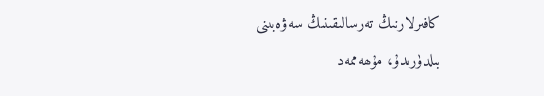كافىرلارنىڭ تەرسالىقىنىڭ سەۋەبىنى بىلدۈرىدۇ، مۇھەممەد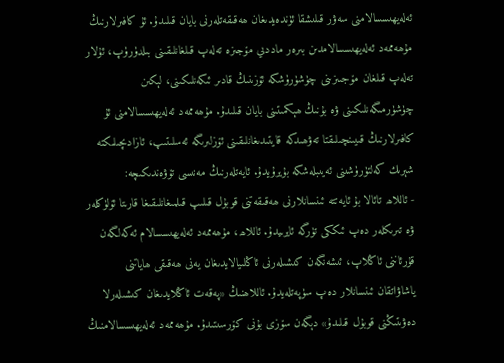ئەلەيھىسسالامنى سەۋر قىلىشقا ئۈندەيدىغان ھەقىقەتلەرنى بايان قىلىدۇ. ئۇ كافىرلارنىڭ مۇھەممەد ئەلەيھىسسالامدىن بىرەر ماددىي مۆجىزە تەلەپ قىلغانلىقىنى بىلدۈرۈپ، ئۇلار تەلەپ قىلغان مۆجىىزىنى چۈشۈرۈشكە ئۆزىنىڭ قادىر ئىكەنلىكىنى، لېكىن چۈشۈرمىگەنلىكىنى ۋە بۇنىڭ ھېكمىتىنى بايان قىلىدۇ. مۇھەممەد ئەلەيھىسسالامنى ئۇ كافىرلارنىڭ قىيىنچىلىقتا تەۋھىدكە قايتىدىغانلىقىنى ئۆزلىرىگە ئەسلىتىپ، ئازادىچىلىكتە شېرىك كەلتۈرۈشىنى ئەيىبلەشكە بۇيرۇيدۇ. ئايەتلەرنىڭ مەنىسى تۆۋەندىكىچە:
- ئاللاھ تائالا بۇ ئايەتتە ئىنسانلارنى ھەقىقەتنى قوبۇل قىلىپ قىلمىغانلىقىغا قارىتا ئۆلۈكلەر ۋە تىرىكلەر دەپ ئىككى تۈرگە ئايرىيدۇ. ئاللاھ، مۇھەممەد ئەلەيھىسسالام ئەكەلگەن قۇرئاننى ئاڭلاپ، ئىشەنگەن كىشىلەرنى ئاڭلىيالايدىغان يەنى ھەقىقى ھاياتنى ياشاۋاتقان ئىنسانلار دەپ سۈپەتلەيدۇ. ئاللاھنىڭ «پەقەت ئاڭلايدىغان كىشىلەرلا دەۋىتىڭنى قوبۇل قىلىدۇ» دېگەن سۆزى بۇنى كۆرسىتىدۇ. مۇھەممەد ئەلەيھىسسالامنىڭ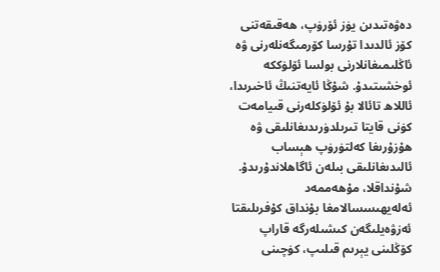دەۋەتىدىن يۈز ئۆرۈپ، ھەقىقەتنى كۆز ئالدىدا تۇرسا كۆرمىگەنلەرنى ۋە ئاڭلىمىغانلارنى بولسا ئۆلۈككە ئوخشىتىدۇ. شۇڭا ئايەتنىڭ ئاخىرىدا، ئاللاھ تائالا بۇ ئۆلۈكلەرنى قىيامەت كۈنى قايتا تىرىلدۈرىدىغانلىقى ۋە ھۇزۇرىغا كەلتۈرۈپ ھېساب ئالىدىغانلىقى بىلەن ئاگاھلاندۇرىدۇ. شۇنداقلا، مۇھەممەد ئەلەيھىسسالامغا بۇنداق كۇفرىلىقتا ئەزۋەيلىگەن كىشىلەرگە قاراپ كۆڭلىنى يېرىم قىلىپ، كۈچىنى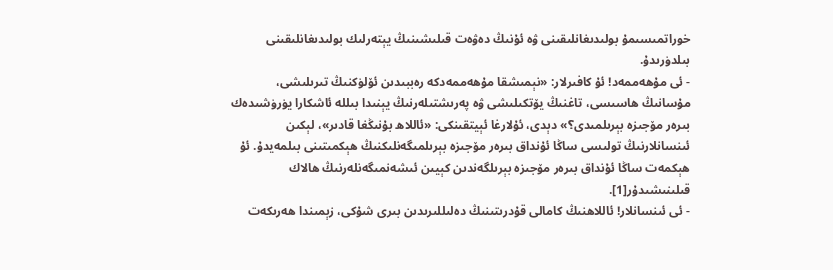خوراتمىسىمۇ بولىدىغانلىقىنى ۋە ئۇنىڭ دەۋەت قىلىشىنىڭ يېتەرلىك بولىدىغانلىقىنى بىلدۈرىدۇ.
- ئى مۇھەممەد! ئۇ كافىرلار: «نېمىشقا مۇھەممەدكە رەببىدىن ئۆلۈكنىڭ تىرىلىشى، مۇسانىڭ ھاسىسى، تاغنىڭ يۆتكىلىشى ۋە پەرىشتىلەرنىڭ يېنىدا بىللە ئاشكارا يۈرۈشىدەك بىرەر مۆجىزە بېرىلمىدى؟» دېدى، ئۇلارغا ئېيتقىنكى: «ئاللاھ بۇنىڭغا قادىر»، لېكىن ئىنسانلارنىڭ تولىسى ساڭا ئۇنداق بىرەر مۆجىزە بېرىلمىگەنلىكنىڭ ھېكمىتىنى بىلمەيدۇ. ئۇ ھېكمەت ساڭا ئۇنداق بىرەر مۆجىزە بېرىلگەندىن كېيىن ئىشەنمىگەنلەرنىڭ ھالاك قىلىنىشىدۇر[1].
- ئى ئىنسانلار! ئاللاھنىڭ كامالى قۇدرىتىنىڭ دەلىللىرىدىن بىرى شۇكى، زېمىندا ھەرىكەت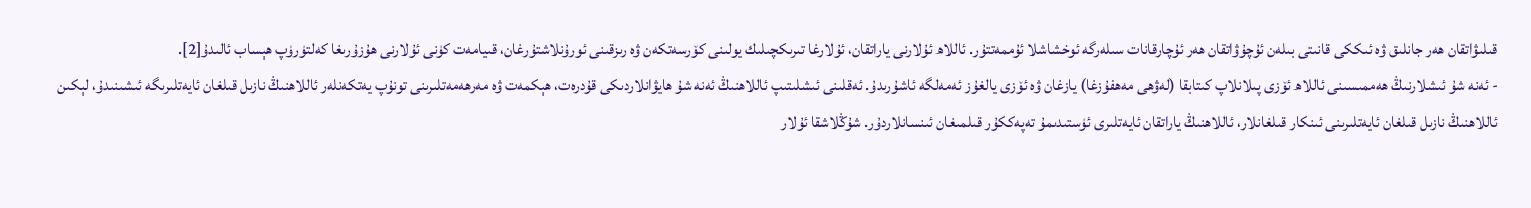قىلىۋاتقان ھەر جانلىق ۋە ئىككى قانىتى بىلەن ئۇچۇۋاتقان ھەر ئۇچارقانات سىلەرگە ئوخشاشلا ئۇممەتتۇر. ئاللاھ ئۇلارنى ياراتقان، ئۇلارغا تىرىكچىلىك يولىنى كۆرسەتكەن ۋە رىزقىنى ئورۇنلاشتۇرغان، قىيامەت كۈنى ئۇلارنى ھۇزۇرىغا كەلتۈرۈپ ھېساب ئالىدۇ[2].
- ئەنە شۇ ئىشلارنىڭ ھەممىسىنى ئاللاھ ئۆزى پىلانلاپ كىتابقا (لەۋھى مەھفۇزغا) يازغان ۋە ئۆزى يالغۇز ئەمەلگە ئاشۇرىدۇ. ئەقلىنى ئىشلىتىپ ئاللاھنىڭ ئەنە شۇ ھايۋانلاردىكى قۇدرەت، ھېكمەت ۋە مەرھەمەتلىرىنى تونۇپ يەتكەنلەر ئاللاھنىڭ نازىل قىلغان ئايەتلىرىگە ئىشىنىدۇ، لېكىن ئاللاھنىڭ نازىل قىلغان ئايەتلىرىنى ئىنكار قىلغانلار، ئاللاھنىڭ ياراتقان ئايەتلىرى ئۈستىدىمۇ تەپەككۇر قىلمىغان ئىنسانلاردۇر. شۇڭلاشقا ئۇلار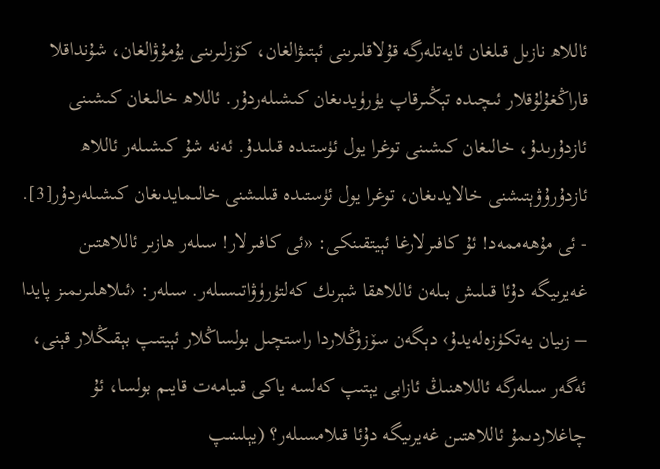ئاللاھ نازىل قىلغان ئايەتلەرگە قۇلاقلىرىنى ئېتىۋالغان، كۆزلىرىنى يۇمۇۋالغان، شۇنداقلا قاراڭغۇلۇقلار ئىچىدە تېڭىرقاپ يۈرۈيدىغان كىشىلەردۇر. ئاللاھ خالىغان كىشىنى ئازدۇرىدۇ، خالىغان كىشىنى توغرا يول ئۈستىدە قىلىدۇ. ئەنە شۇ كىشىلەر ئاللاھ ئازدۇرۇۋېتىشنى خالايدىغان، توغرا يول ئۈستىدە قىلىشنى خالىمايدىغان كىشىلەردۇر[3].
- ئى مۇھەممەد! ئۇ كافىرلارغا ئېيتقىنكى: «ئى كافىرلار! سىلەر ھازىر ئاللاھتىن غەيرىيگە دۇئا قىلىش بىلەن ئاللاھقا شېرىك كەلتۈرۈۋاتىسىلەر. سىلەر: ‹ئىلاھلىرىمىز پايدا – زىيان يەتكۈزەلەيدۇ› دېگەن سۆزۈڭلاردا راستچىل بولساڭلار ئېيتىپ بېقىڭلار قېنى، ئەگەر سىلەرگە ئاللاھنىڭ ئازابى يېتىپ كەلسە ياكى قىيامەت قايىم بولسا، ئۇ چاغلاردىمۇ ئاللاھتىن غەيرىيگە دۇئا قىلامسىلەر؟ (يېلىنىپ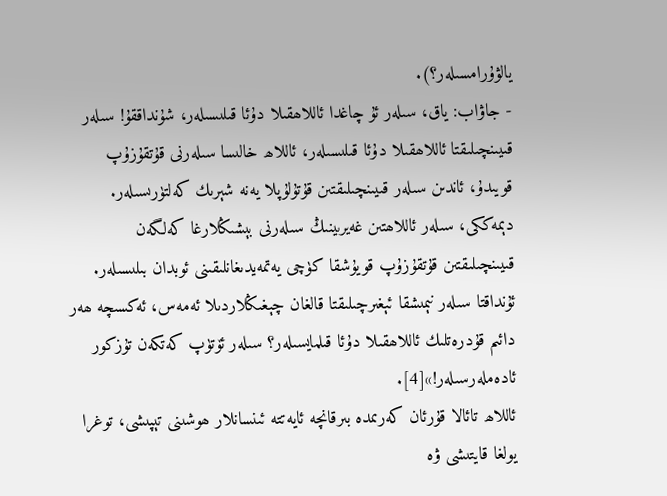يالۋۇرامسىلەر؟).
- جاۋاب: ياق، سىلەر ئۇ چاغدا ئاللاھقىلا دۇئا قىلىسىلەر، شۇنداققۇ! سىلەر قىيىنچىلىقتا ئاللاھقىلا دۇئا قىلىسىلەر، ئاللاھ خالىسا سىلەرنى قۇتقۇزۇپ قويىدۇ، ئاندىن سىلەر قىيىنچىلىقتىن قۇتۇلۇپلا يەنە شېرىك كەلتۈرىسىلەر. دېمەككى، سىلەر ئاللاھتىن غەيرىينىڭ سىلەرنى بېشىڭلارغا كەلگەن قىيىنچىلىقتىن قۇتقۇزۇپ قويۇشقا كۈچى يەتمەيدىغانلىقىنى ئوبدان بىلىسىلەر. ئۇنداقتا سىلەر نېمىشقا ئېغىرچىلىقتا قالغان چېغىڭلاردىلا ئەمەس، ئەكسىچە ھەر دائىم قۇدرەتلىك ئاللاھقىلا دۇئا قىلمايسىلەر؟ سىلەر ئۆتۈپ كەتكەن تۇزكور ئادەملەرسىلەر!»[4].
ئاللاھ تائالا قۇرئان كەرىمدە بىرقانچە ئايەتتە ئىنسانلار ھوشىنى تېپىشى، توغرا يولغا قايتىشى ۋە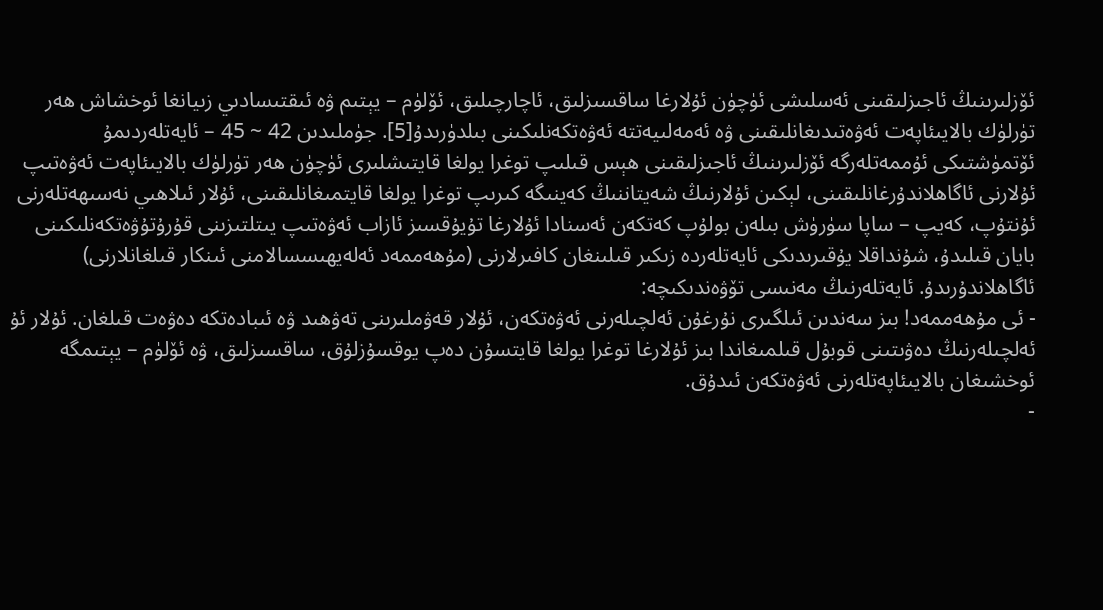ئۆزلىرىنىڭ ئاجىزلىقىنى ئەسلىشى ئۈچۈن ئۇلارغا ساقسىزلىق، ئاچارچىلىق، ئۆلۈم – يېتىم ۋە ئىقتىسادىي زىيانغا ئوخشاش ھەر تۈرلۈك بالايىئاپەت ئەۋەتىدىغانلىقىنى ۋە ئەمەلىيەتتە ئەۋەتكەنلىكىنى بىلدۈرىدۇ[5]. جۈملىدىن 42 ~ 45 – ئايەتلەردىمۇ ئۆتمۈشتىكى ئۇممەتلەرگە ئۆزلىرىنىڭ ئاجىزلىقىنى ھېس قىلىپ توغرا يولغا قايتىشلىرى ئۈچۈن ھەر تۈرلۈك بالايىئاپەت ئەۋەتىپ ئۇلارنى ئاگاھلاندۇرغانلىقىنى، لېكىن ئۇلارنىڭ شەيتاننىڭ كەينىگە كىرىپ توغرا يولغا قايتمىغانلىقىنى، ئۇلار ئىلاھىي نەسىھەتلەرنى ئۇنتۇپ، كەيپ – ساپا سۈرۈش بىلەن بولۇپ كەتكەن ئەسنادا ئۇلارغا تۇيۇقسىز ئازاب ئەۋەتىپ يىتلتىزىنى قۇرۇتۇۋەتكەنلىكىنى بايان قىلىدۇ، شۇنداقلا يۇقىرىدىكى ئايەتلەردە زىكىر قىلىنغان كافىرلارنى (مۇھەممەد ئەلەيھىسسالامنى ئىنكار قىلغانلارنى) ئاگاھلاندۇرىدۇ. ئايەتلەرنىڭ مەنىسى تۆۋەندىكىچە:
- ئى مۇھەممەد! بىز سەندىن ئىلگىرى نۇرغۇن ئەلچىلەرنى ئەۋەتكەن، ئۇلار قەۋملىرىنى تەۋھىد ۋە ئىبادەتكە دەۋەت قىلغان. ئۇلار ئۇ ئەلچىلەرنىڭ دەۋىتىنى قوبۇل قىلمىغاندا بىز ئۇلارغا توغرا يولغا قايتسۇن دەپ يوقسۇزلۇق، ساقسىزلىق، ۋە ئۆلۈم – يېتىمگە ئوخشىغان بالايىئاپەتلەرنى ئەۋەتكەن ئىدۇق.
-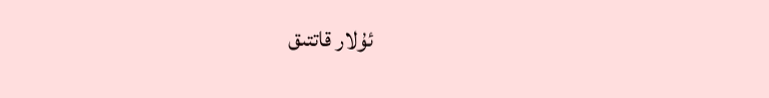ئۇلار قاتتىق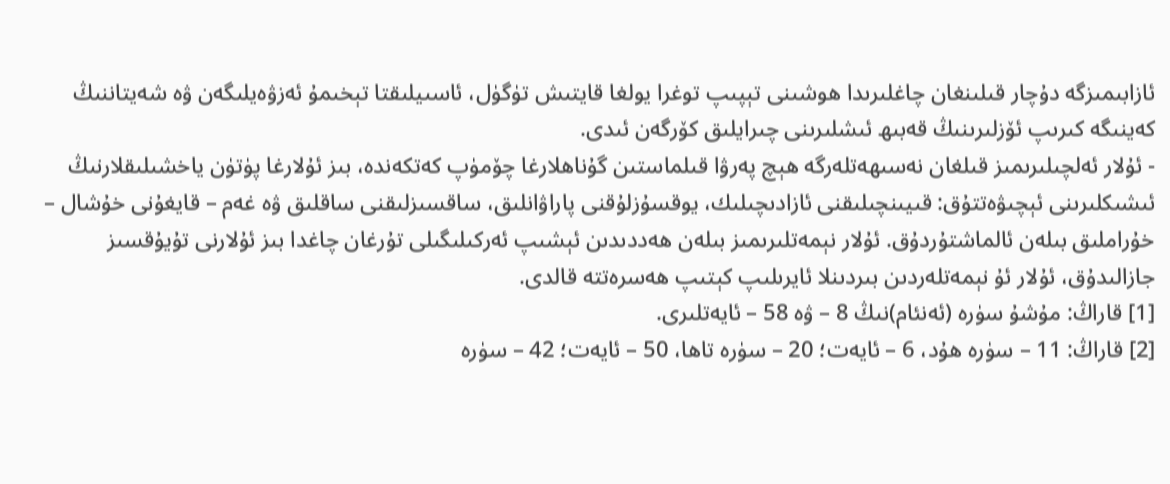ئازابىمىزگە دۇچار قىلىنغان چاغلىرىدا ھوشىنى تېپىپ توغرا يولغا قايتىش تۈگۈل، ئاسىيلىقتا تېخىمۇ ئەزۋەيلىگەن ۋە شەيتاننىڭ كەينىگە كىرىپ ئۆزلىرىنىڭ قەبىھ ئىشلىرىنى چىرايلىق كۆرگەن ئىدى.
- ئۇلار ئەلچىلىرىمىز قىلغان نەسىھەتلەرگە ھېچ پەرۋا قىلماستىن گۇناھلارغا چۆمۈپ كەتكەندە، بىز ئۇلارغا پۈتۈن ياخشىلىقلارنىڭ ئىشىكلىرىنى ئېچىۋەتتۇق: قىيىنچىلىقنى ئازادىچىلىك، يوقسۇزلۇقنى پاراۋانلىق، ساقسىزلىقنى ساقلىق ۋە غەم – قايغۇنى خۇشال – خۇراملىق بىلەن ئالماشتۇردۇق. ئۇلار نېمەتلىرىمىز بىلەن ھەددىدىن ئېشىپ ئەركىلىگىلى تۇرغان چاغدا بىز ئۇلارنى تۇيۇقسىز جازالىدۇق، ئۇلار ئۇ نېمەتلەردىن بىردىنلا ئايرىلىپ كېتىپ ھەسرەتتە قالدى.
[1] قاراڭ: مۇشۇ سۈرە (ئەنئام)نىڭ 8 – ۋە 58 – ئايەتلىرى.
[2] قاراڭ: 11 – سۈرە ھۇد، 6 – ئايەت؛ 20 – سۈرە تاھا، 50 – ئايەت؛ 42 – سۈرە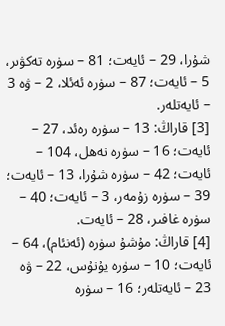شۇرا، 29 – ئايەت؛ 81 – سۈرە تەكۋىر، 5 – ئايەت؛ 87 – سۈرە ئەئلا، 2 – ۋە 3 – ئايەتلەر.
[3] قاراڭ: 13 – سۈرە رەئد، 27 – ئايەت؛ 16 – سۈرە نەھل، 104 – ئايەت؛ 42 – سۈرە شۇرا، 13 – ئايەت؛ 39 – سۈرە زۇمەر، 3 – ئايەت؛ 40 – سۈرە غافىر، 28 – ئايەت.
[4] قاراڭ: مۇشۇ سۈرە (ئەنئام)، 64 – ئايەت؛ 10 – سۈرە يۇنۇس، 22 – ۋە 23 – ئايەتلەر؛ 16 – سۈرە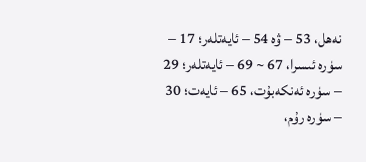نەھل، 53 – ۋە 54 – ئايەتلەر؛ 17 – سۈرە ئىسرا، 67 ~ 69 – ئايەتلەر؛ 29 – سۈرە ئەنكەبۇت، 65 – ئايەت؛ 30 – سۈرە رۇم،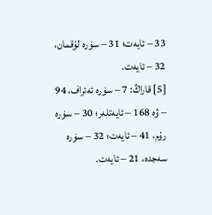33 – ئايەت؛ 31 – سۈرە لۇقمان، 32 – ئايەت.
[5] قاراڭ: 7 – سۈرە ئەئراف، 94 – ۋە 168 – ئايەتلەر؛ 30 – سۈرە رۇم، 41 – ئايەت؛ 32 – سۈرە سەجدە، 21 – ئايەت.